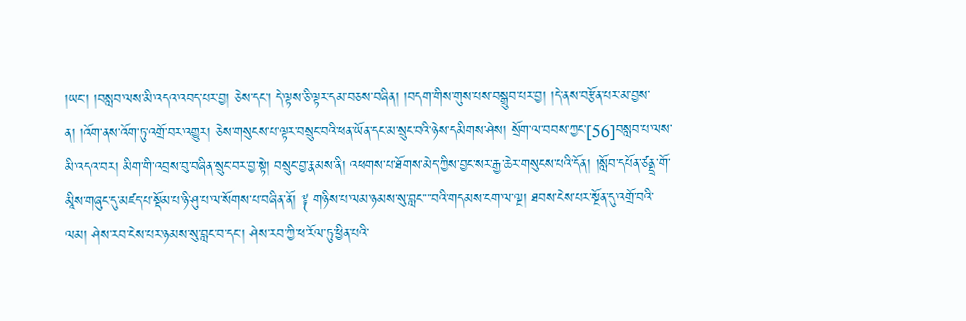།ཡང་། །བསླབ་ལས་མི་འདའ་འབད་པར་བྱ། ཅེས་དང་། དེ་ལྟས་ཅི་ལྟར་དམ་བཅས་བཞིན། །བདག་གིས་གུས་པས་བསྒྲུབ་པར་བྱ། །དེ་ནས་བརྩོན་པར་མ་བྱས་ན། །འོག་ནས་འོག་ཏུ་འགྲོ་བར་འགྱུར། ཅེས་གསུངས་པ་ལྟར་བསྲུང་བའི་ཕན་ཡོན་དང་མ་སྲུང་བའི་ཉེས་དམིགས་ཤེས། སྲོག་ལ་བབས་ཀྱང་[56]བསླབ་པ་ལས་མི་འདའ་བར། མིག་གི་འབྲས་བུ་བཞིན་སྲུང་བར་བྱ་སྟེ། བསྲུང་བྱ་རྣམས་ནི། འཕགས་པ་ཐོགས་མེད་ཀྱིས་བྱང་སར་རྒྱ་ཆེར་གསུངས་པའི་དོན། །སློབ་དཔོན་ཙནྡྲ་གོ་མཱིས་གཞུང་དུ་མཛད་པ་སྡོམ་པ་ཉི་ཤུ་པ་ལ་སོགས་པ་བཞིན་ནོ། ༈ གཉིས་པ་ལམ་ཉམས་སུ་བླང་་་་བའི་གདམས་ངག་ལ་ལྔ། ཐབས་ངེས་པར་སྔོན་དུ་འགྲོ་བའི་ལམ། ཤེས་རབ་ངེས་པར་ཉམས་སུ་བླང་བ་དང་། ཤེས་རབ་ཀྱི་ཕ་རོལ་ཏུ་ཕྱིན་པའི་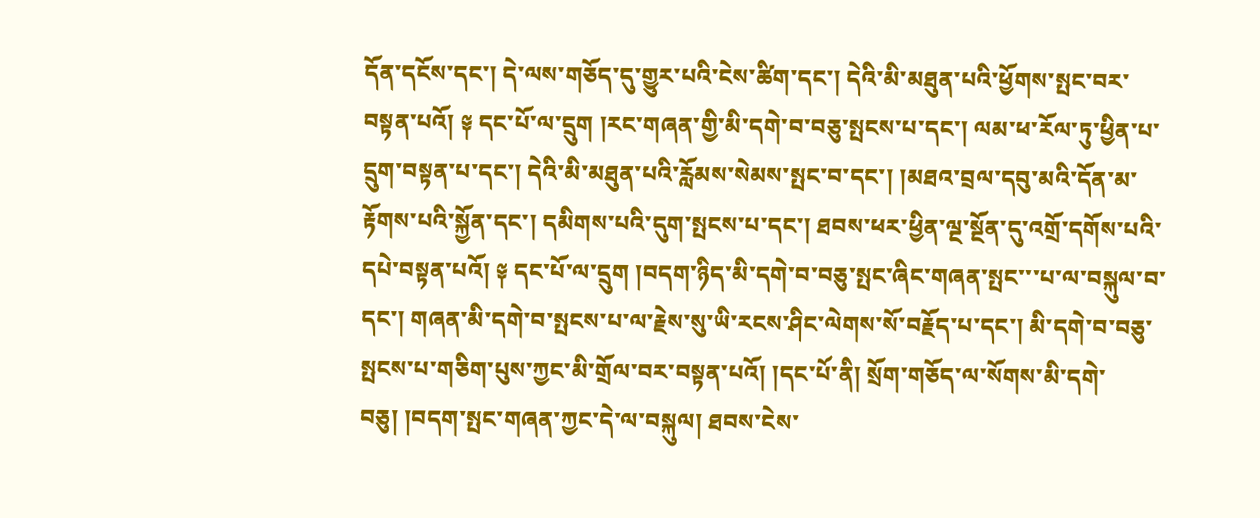དོན་དངོས་དང་། དེ་ལས་གཅོད་དུ་གྱུར་པའི་ངེས་ཚིག་དང་། དེའི་མི་མཐུན་པའི་ཕྱོགས་སྤང་བར་བསྟན་པའོ། ༈ དང་པོ་ལ་དྲུག །རང་གཞན་གྱི་མི་དགེ་བ་བཅུ་སྤངས་པ་དང་། ལམ་ཕ་རོལ་ཏུ་ཕྱིན་པ་དྲུག་བསྟན་པ་དང་། དེའི་མི་མཐུན་པའི་རློམས་སེམས་སྤང་བ་དང་། །མཐའ་བྲལ་དབུ་མའི་དོན་མ་རྟོགས་པའི་སྐྱོན་དང་། དམིགས་པའི་དུག་སྤངས་པ་དང་། ཐབས་ཕར་ཕྱིན་ལྔ་སྔོན་དུ་འགྲོ་དགོས་པའི་དཔེ་བསྟན་པའོ། ༈ དང་པོ་ལ་དྲུག །བདག་ཉིད་མི་དགེ་བ་བཅུ་སྤང་ཞིང་གཞན་སྤང་་་པ་ལ་བསྐུལ་བ་དང་། གཞན་མི་དགེ་བ་སྤངས་པ་ལ་རྗེས་སུ་ཡི་རངས་ཤིང་ལེགས་སོ་བརྗོད་པ་དང་། མི་དགེ་བ་བཅུ་སྤངས་པ་གཅིག་པུས་ཀྱང་མི་གྲོལ་བར་བསྟན་པའོ། །དང་པོ་ནི། སྲོག་གཅོད་ལ་སོགས་མི་དགེ་བཅུ། །བདག་སྤང་གཞན་ཀྱང་དེ་ལ་བསྐུལ། ཐབས་ངེས་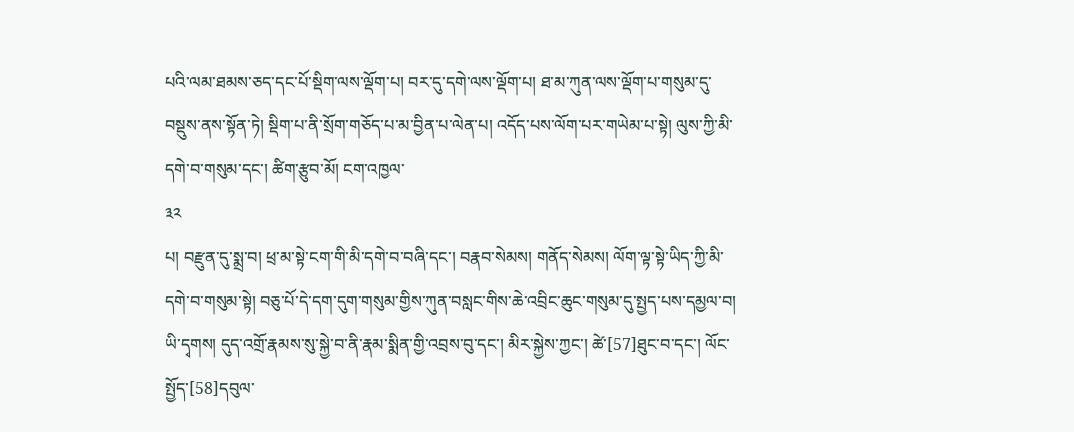པའི་ལམ་ཐམས་ཅད་དང་པོ་སྡིག་ལས་ལྡོག་པ། བར་དུ་དགེ་ལས་ལྡོག་པ། ཐ་མ་ཀུན་ལས་ལྡོག་པ་གསུམ་དུ་བསྡུས་ནས་སྟོན་ཏེ། སྡིག་པ་ནི་སྲོག་གཅོད་པ་མ་བྱིན་པ་ལེན་པ། འདོད་པས་ལོག་པར་གཡེམ་པ་སྟེ། ལུས་ཀྱི་མི་དགེ་བ་གསུམ་དང་། ཚིག་རྩུབ་མོ། ངག་འཁྱལ་
༣༢
པ། བརྫུན་དུ་སྨྲ་བ། ཕྲ་མ་སྟེ་ངག་གི་མི་དགེ་བ་བཞི་དང་། བརྣབ་སེམས། གནོད་སེམས། ལོག་ལྟ་སྟེ་ཡིད་ཀྱི་མི་དགེ་བ་གསུམ་སྟེ། བཅུ་པོ་དེ་དག་དུག་གསུམ་གྱིས་ཀུན་བསླང་གིས་ཆེ་འབྲིང་ཆུང་གསུམ་དུ་སྤྱད་པས་དམྱལ་བ། ཡི་དྭགས། དུད་འགྲོ་རྣམས་སུ་སྐྱེ་བ་ནི་རྣམ་སྨིན་གྱི་འབྲས་བུ་དང་། མིར་སྐྱེས་ཀྱང་། ཚེ་[57]ཐུང་བ་དང་། ལོང་སྤྱོད་[58]དབུལ་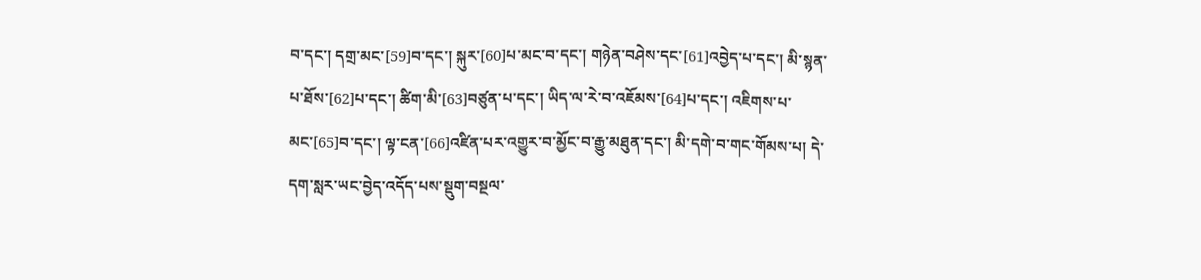བ་དང་། དགྲ་མང་[59]བ་དང་། སྐུར་[60]པ་མང་བ་དང་། གཉེན་བཤེས་དང་[61]འབྱེད་པ་དང་། མི་སྙན་པ་ཐོས་[62]པ་དང་། ཚིག་མི་[63]བཙུན་པ་དང་། ཡིད་ལ་རེ་བ་འཇོམས་[64]པ་དང་། འཇིགས་པ་མང་[65]བ་དང་། ལྟ་ངན་[66]འཛིན་པར་འགྱུར་བ་མྱོང་བ་རྒྱུ་མཐུན་དང་། མི་དགེ་བ་གང་གོམས་པ། དེ་དག་སླར་ཡང་བྱེད་འདོད་པས་སྡུག་བསྔལ་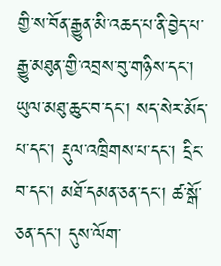གྱི་ས་བོན་རྒྱུན་མི་འཆད་པ་ནི་བྱེད་པ་རྒྱུ་མཐུན་གྱི་འབྲས་བུ་གཉིས་དང་། ཡུལ་མཐུ་ཆུང་བ་དང་། སད་སེར་མོད་པ་དང་། རྡུལ་འཁྲིགས་པ་དང་། དྲིང་བ་དང་། མཐོ་དམན་ཅན་དང་། ཚ་སྒོ་ཅན་དང་། དུས་ལོག་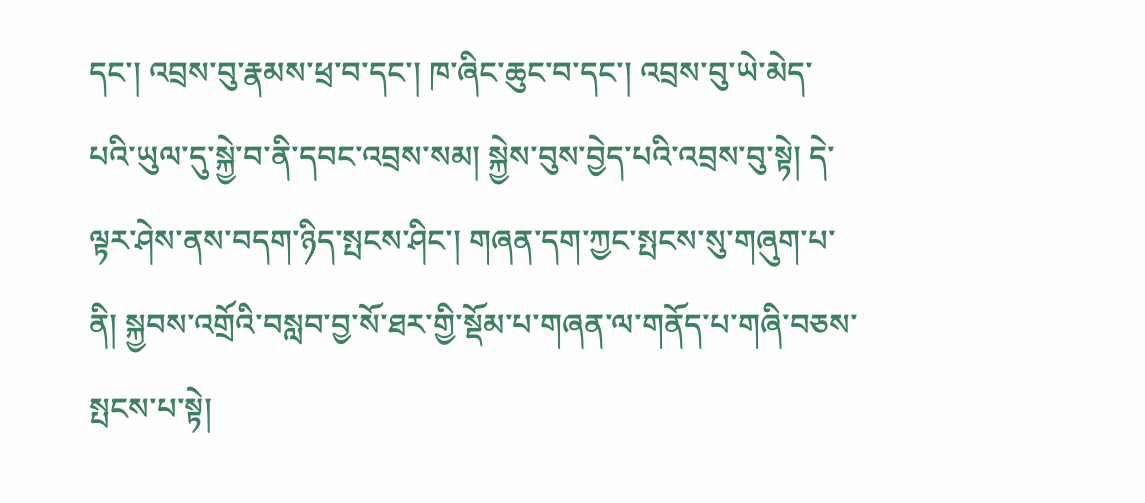དང་། འབྲས་བུ་རྣམས་ཕྲ་བ་དང་། ཁ་ཞིང་ཆུང་བ་དང་། འབྲས་བུ་ཡེ་མེད་པའི་ཡུལ་དུ་སྐྱེ་བ་ནི་དབང་འབྲས་སམ། སྐྱེས་བུས་བྱེད་པའི་འབྲས་བུ་སྟེ། དེ་ལྟར་ཤེས་ནས་བདག་ཉིད་སྤངས་ཤིང་། གཞན་དག་ཀྱང་སྤངས་སུ་གཞུག་པ་ནི། སྐྱབས་འགྲོའི་བསླབ་བྱ་སོ་ཐར་གྱི་སྡོམ་པ་གཞན་ལ་གནོད་པ་གཞི་བཅས་སྤངས་པ་སྟེ།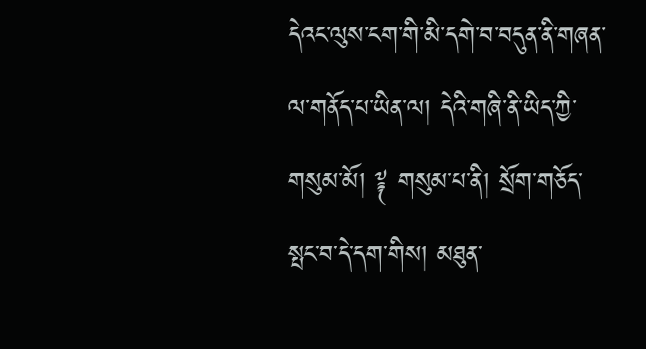དེའང་ལུས་ངག་གི་མི་དགེ་བ་བདུན་ནི་གཞན་ལ་གནོད་པ་ཡིན་ལ། དེའི་གཞི་ནི་ཡིད་ཀྱི་གསུམ་མོ། ༈ གསུམ་པ་ནི། སྲོག་གཅོད་སྤང་བ་དེ་དག་གིས། མཐུན་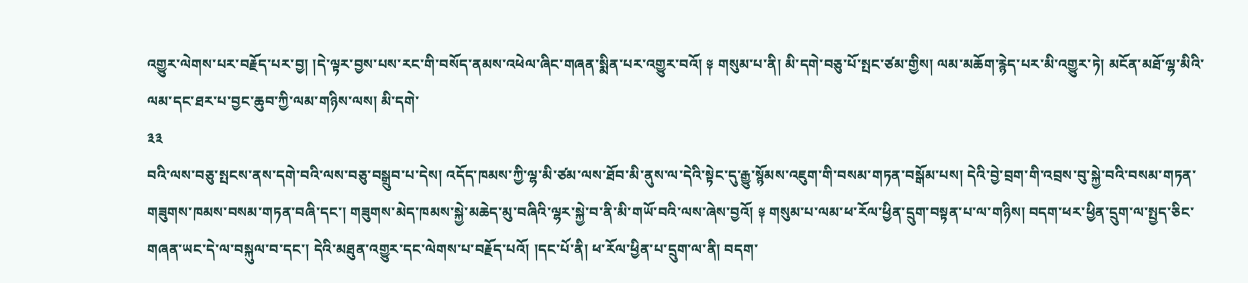འགྱུར་ལེགས་པར་བརྗོད་པར་བྱ། །དེ་ལྟར་བྱས་པས་རང་གི་བསོད་ནམས་འཕེལ་ཞིང་གཞན་སྨིན་པར་འགྱུར་བའོ། ༈ གསུམ་པ་ནི། མི་དགེ་བཅུ་པོ་སྤང་ཙམ་གྱིས། ལམ་མཆོག་རྙེད་པར་མི་འགྱུར་ཏེ། མངོན་མཐོ་ལྷ་མིའི་ལམ་དང་ཐར་པ་བྱང་ཆུབ་ཀྱི་ལམ་གཉིས་ལས། མི་དགེ་
༣༣
བའི་ལས་བཅུ་སྤངས་ནས་དགེ་བའི་ལས་བཅུ་བསྒྲུབ་པ་དེས། འདོད་ཁམས་ཀྱི་ལྷ་མི་ཙམ་ལས་ཐོབ་མི་ནུས་ལ་དེའི་སྟེང་དུ་རྒྱུ་སྙོམས་འཇུག་གི་བསམ་གཏན་བསྒོམ་པས། དེའི་བྱེ་བྲག་གི་འབྲས་བུ་སྐྱེ་བའི་བསམ་གཏན་གཟུགས་ཁམས་བསམ་གཏན་བཞི་དང་། གཟུགས་མེད་ཁམས་སྐྱེ་མཆེད་མུ་བཞིའི་ལྷར་སྐྱེ་བ་ནི་མི་གཡོ་བའི་ལས་ཞེས་བྱའོ། ༈ གསུམ་པ་ལམ་ཕ་རོལ་ཕྱིན་དྲུག་བསྟན་པ་ལ་གཉིས། བདག་ཕར་ཕྱིན་དྲུག་ལ་སྤྱད་ཅིང་གཞན་ཡང་དེ་ལ་བསྐུལ་བ་དང་། དེའི་མཐུན་འགྱུར་དང་ལེགས་པ་བརྗོད་པའོ། །དང་པོ་ནི། ཕ་རོལ་ཕྱིན་པ་དྲུག་ལ་ནི། བདག་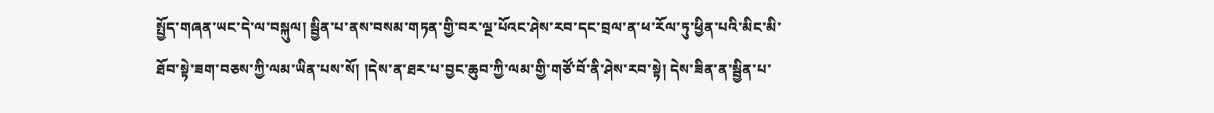སྤྱོད་གཞན་ཡང་དེ་ལ་བསྐུལ། སྦྱིན་པ་ནས་བསམ་གཏན་གྱི་བར་ལྔ་པོའང་ཤེས་རབ་དང་བྲལ་ན་ཕ་རོལ་ཏུ་ཕྱིན་པའི་མིང་མི་ཐོབ་སྟེ་ཟག་བཅས་ཀྱི་ལམ་ཡིན་པས་སོ། །དེས་ན་ཐར་པ་བྱང་ཆུབ་ཀྱི་ལམ་གྱི་གཙོ་བོ་ནི་ཤེས་རབ་སྟེ། དེས་ཟིན་ན་སྦྱིན་པ་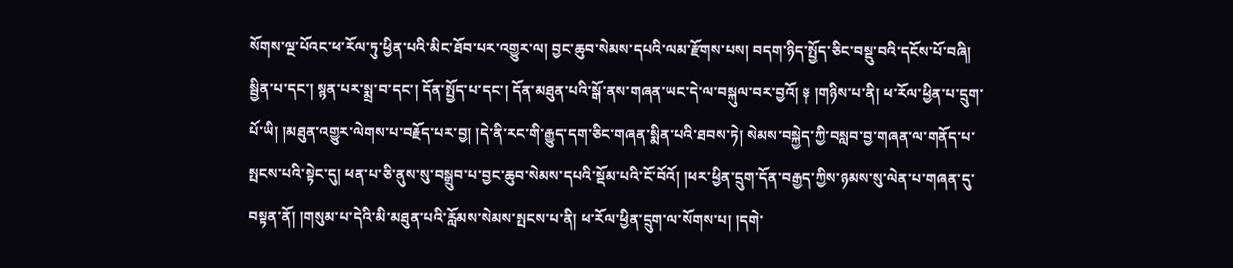སོགས་ལྔ་པོའང་ཕ་རོལ་ཏུ་ཕྱིན་པའི་མིང་ཐོབ་པར་འགྱུར་ལ། བྱང་ཆུབ་སེམས་དཔའི་ལམ་རྫོགས་པས། བདག་ཉིད་སྤྱོད་ཅིང་བསྡུ་བའི་དངོས་པོ་བཞི། སྦྱིན་པ་དང་། སྙན་པར་སྨྲ་བ་དང་། དོན་སྤྱོད་པ་དང་། དོན་མཐུན་པའི་སྒོ་ནས་གཞན་ཡང་དེ་ལ་བསྐུལ་བར་བྱའོ། ༈ །གཉིས་པ་ནི། ཕ་རོལ་ཕྱིན་པ་དྲུག་པོ་ཡི། །མཐུན་འགྱུར་ལེགས་པ་བརྗོད་པར་བྱ། །དེ་ནི་རང་གི་རྒྱུད་དག་ཅིང་གཞན་སྨིན་པའི་ཐབས་ཏེ། སེམས་བསྐྱེད་ཀྱི་བསླབ་བྱ་གཞན་ལ་གནོད་པ་སྤངས་པའི་སྟེང་དུ། ཕན་པ་ཅི་ནུས་སུ་བསྒྲུབ་པ་བྱང་ཆུབ་སེམས་དཔའི་སྡོམ་པའི་ངོ་བོའོ། །ཕར་ཕྱིན་དྲུག་དོན་བརྒྱད་ཀྱིས་ཉམས་སུ་ལེན་པ་གཞན་དུ་བསྟན་ནོ། །གསུམ་པ་དེའི་མི་མཐུན་པའི་རློམས་སེམས་སྤངས་པ་ནི། ཕ་རོལ་ཕྱིན་དྲུག་ལ་སོགས་པ། །དགེ་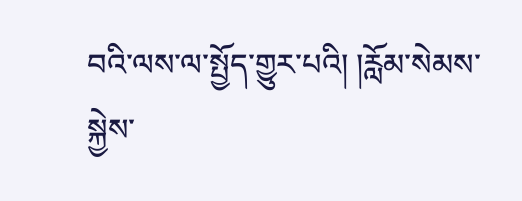བའི་ལས་ལ་སྤྱོད་གྱུར་པའི། །རློམ་སེམས་སྐྱེས་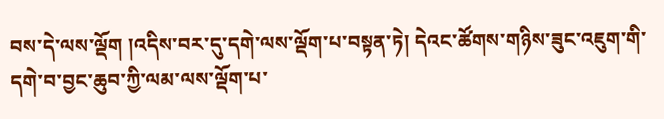བས་དེ་ལས་ལྡོག །འདིས་བར་དུ་དགེ་ལས་ལྡོག་པ་བསྟན་ཏེ། དེའང་ཚོགས་གཉིས་ཟུང་འཇུག་གི་དགེ་བ་བྱང་ཆུབ་ཀྱི་ལམ་ལས་ལྡོག་པ་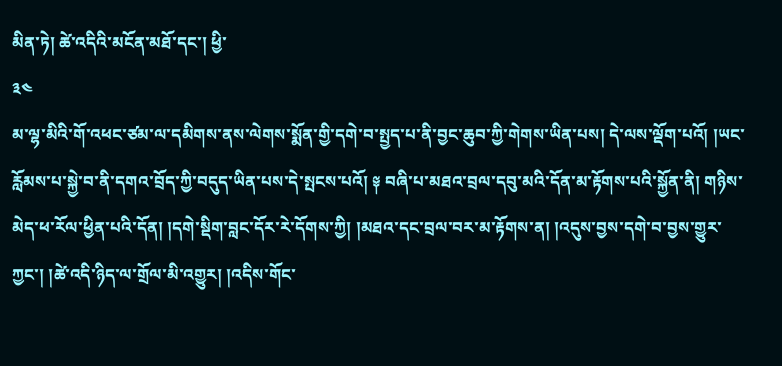མིན་ཏེ། ཚེ་འདིའི་མངོན་མཐོ་དང་། ཕྱི་
༣༤
མ་ལྷ་མིའི་གོ་འཕང་ཙམ་ལ་དམིགས་ནས་ལེགས་སྨོན་གྱི་དགེ་བ་སྤྱད་པ་ནི་བྱང་ཆུབ་ཀྱི་གེགས་ཡིན་པས། དེ་ལས་ལྡོག་པའོ། །ཡང་རློམས་པ་སྐྱེ་བ་ནི་དགའ་བྲོད་ཀྱི་བདུད་ཡིན་པས་དེ་སྤངས་པའོ། ༈ བཞི་པ་མཐའ་བྲལ་དབུ་མའི་དོན་མ་རྟོགས་པའི་སྐྱོན་ནི། གཉིས་མེད་ཕ་རོལ་ཕྱིན་པའི་དོན། །དགེ་སྡིག་བླང་དོར་རེ་དོགས་ཀྱི། །མཐའ་དང་བྲལ་བར་མ་རྟོགས་ན། །འདུས་བྱས་དགེ་བ་བྱས་གྱུར་ཀྱང་། །ཚེ་འདི་ཉིད་ལ་གྲོལ་མི་འགྱུར། །འདིས་གོང་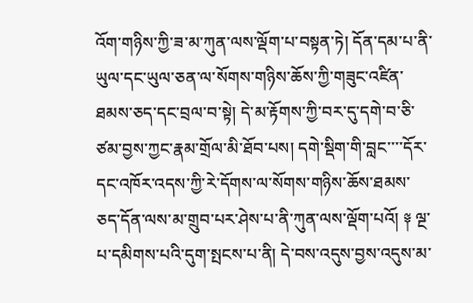འོག་གཉིས་ཀྱི་ཟ་མ་ཀུན་ལས་ལྡོག་པ་བསྟན་ཏེ། དོན་དམ་པ་ནི་ཡུལ་དང་ཡུལ་ཅན་ལ་སོགས་གཉིས་ཆོས་ཀྱི་གཟུང་འཛིན་ཐམས་ཅད་དང་བྲལ་བ་སྟེ། དེ་མ་རྟོགས་ཀྱི་བར་དུ་དགེ་བ་ཅི་ཙམ་བྱས་ཀྱང་རྣམ་གྲོལ་མི་ཐོབ་པས། དགེ་སྡིག་གི་བླང་་་་དོར་དང་འཁོར་འདས་ཀྱི་རེ་དོགས་ལ་སོགས་གཉིས་ཆོས་ཐམས་ཅད་དོན་ལས་མ་གྲུབ་པར་ཤེས་པ་ནི་ཀུན་ལས་ལྡོག་པའོ། ༈ ལྔ་པ་དམིགས་པའི་དུག་སྤངས་པ་ནི། དེ་བས་འདུས་བྱས་འདུས་མ་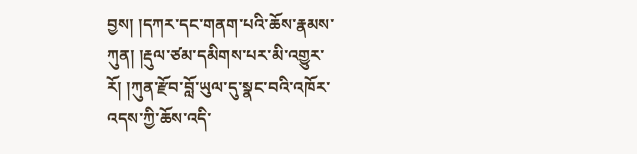བྱས། །དཀར་དང་གནག་པའི་ཆོས་རྣམས་ཀུན། །རྡུལ་ཙམ་དམིགས་པར་མི་འགྱུར་རོ། །ཀུན་རྫོབ་བློ་ཡུལ་དུ་སྣང་བའི་འཁོར་འདས་ཀྱི་ཆོས་འདི་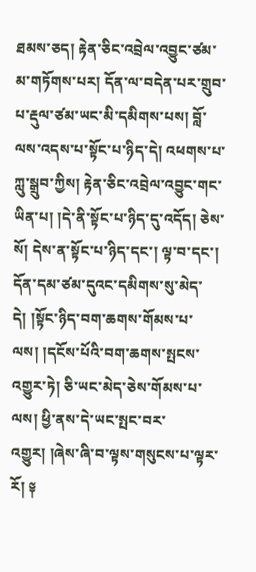ཐམས་ཅད། རྟེན་ཅིང་འབྲེལ་འབྱུང་ཙམ་མ་གཏོགས་པར། དོན་ལ་བདེན་པར་གྲུབ་པ་རྡུལ་ཙམ་ཡང་མི་དམིགས་པས། བློ་ལས་འདས་པ་སྟོང་པ་ཉིད་དེ། འཕགས་པ་ཀླུ་སྒྲུབ་ཀྱིས། རྟེན་ཅིང་འབྲེལ་འབྱུང་གང་ཡིན་པ། །དེ་ནི་སྟོང་པ་ཉིད་དུ་འདོད། ཅེས་སོ། དེས་ན་སྟོང་པ་ཉིད་དང་། ལྟ་བ་དང་། དོན་དམ་ཙམ་དུའང་དམིགས་སུ་མེད་དེ། །སྟོང་ཉིད་བག་ཆགས་གོམས་པ་ལས། །དངོས་པོའི་བག་ཆགས་སྤངས་འགྱུར་ཏེ། ཅི་ཡང་མེད་ཅེས་གོམས་པ་ལས། ཕྱི་ནས་དེ་ཡང་སྤང་བར་འགྱུར། །ཞེས་ཞི་བ་ལྟས་གསུངས་པ་ལྟར་རོ། ༈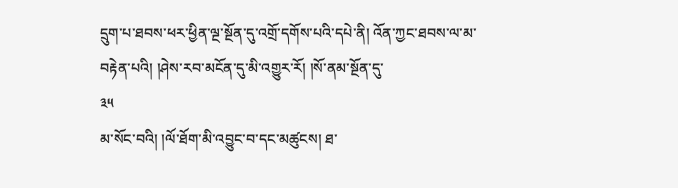དྲུག་པ་ཐབས་ཕར་ཕྱིན་ལྔ་སྔོན་དུ་འགྲོ་དགོས་པའི་དཔེ་ནི། འོན་ཀྱང་ཐབས་ལ་མ་བརྟེན་པའི། །ཤེས་རབ་མངོན་དུ་མི་འགྱུར་རོ། །སོ་ནམ་སྔོན་དུ་
༣༥
མ་སོང་བའི། །ལོ་ཐོག་མི་འབྱུང་བ་དང་མཚུངས། ཐ་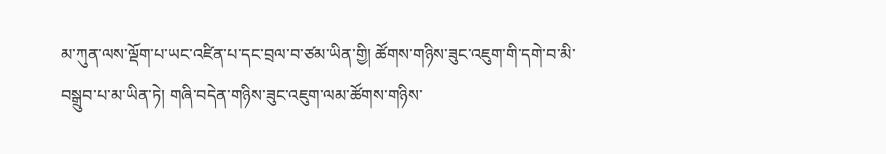མ་ཀུན་ལས་ལྡོག་པ་ཡང་འཛིན་པ་དང་བྲལ་བ་ཙམ་ཡིན་གྱི། ཚོགས་གཉིས་ཟུང་འཇུག་གི་དགེ་བ་མི་བསྒྲུབ་པ་མ་ཡིན་ཏེ། གཞི་བདེན་གཉིས་ཟུང་འཇུག་ལམ་ཚོགས་གཉིས་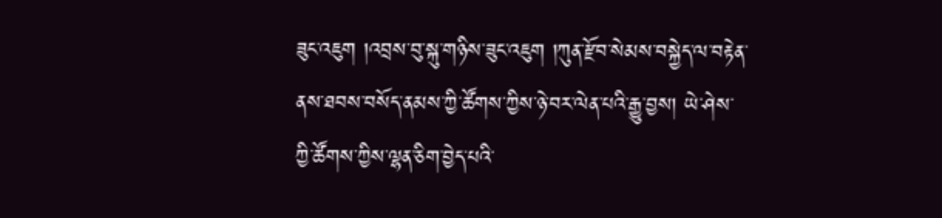ཟུང་འཇུག །འབྲས་བུ་སྐུ་གཉིས་ཟུང་འཇུག །ཀུན་རྫོབ་སེམས་བསྐྱེད་ལ་བརྟེན་ནས་ཐབས་བསོད་ནམས་ཀྱི་ཚོགས་ཀྱིས་ཉེ་བར་ལེན་པའི་རྒྱུ་བྱས། ཡེ་ཤེས་ཀྱི་ཚོགས་ཀྱིས་ལྷན་ཅིག་བྱེད་པའི་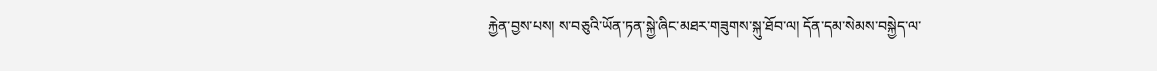རྐྱེན་བྱས་པས། ས་བཅུའི་ཡོན་ཏན་སྐྱེ་ཞིང་མཐར་གཟུགས་སྐུ་ཐོབ་ལ། དོན་དམ་སེམས་བསྐྱེད་ལ་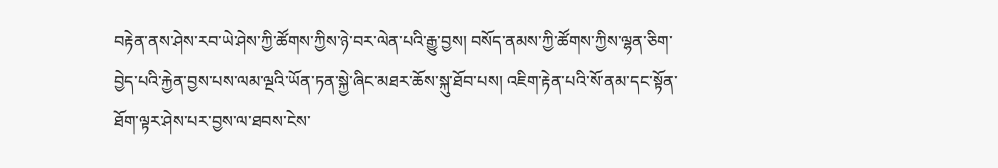བརྟེན་ནས་ཤེས་རབ་ཡེ་ཤེས་ཀྱི་ཚོགས་ཀྱིས་ཉེ་བར་ལེན་པའི་རྒྱུ་བྱས། བསོད་ནམས་ཀྱི་ཚོགས་ཀྱིས་ལྷན་ཅིག་བྱེད་པའི་རྐྱེན་བྱས་པས་ལམ་ལྔའི་ཡོན་ཏན་སྐྱེ་ཞིང་མཐར་ཆོས་སྐུ་ཐོབ་པས། འཇིག་རྟེན་པའི་སོ་ནམ་དང་སྟོན་ཐོག་ལྟར་ཤེས་པར་བྱས་ལ་ཐབས་ངེས་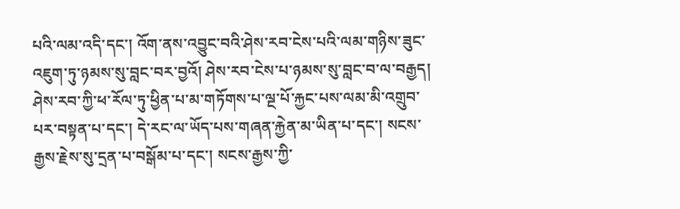པའི་ལམ་འདི་དང་། འོག་ནས་འབྱུང་བའི་ཤེས་རབ་ངེས་པའི་ལམ་གཉིས་ཟུང་འཇུག་ཏུ་ཉམས་སུ་བླང་བར་བྱའོ། ཤེས་རབ་ངེས་པ་ཉམས་སུ་བླང་བ་ལ་བརྒྱད། ཤེས་རབ་ཀྱི་ཕ་རོལ་ཏུ་ཕྱིན་པ་མ་གཏོགས་པ་ལྔ་པོ་རྐྱང་པས་ལམ་མི་འགྲུབ་པར་བསྟན་པ་དང་། དེ་རང་ལ་ཡོད་པས་གཞན་རྐྱེན་མ་ཡིན་པ་དང་། སངས་རྒྱས་རྗེས་སུ་དྲན་པ་བསྒོམ་པ་དང་། སངས་རྒྱས་ཀྱི་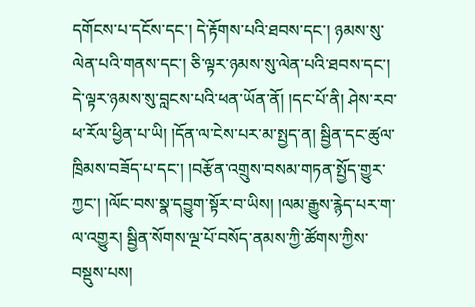དགོངས་པ་དངོས་དང་། དེ་རྟོགས་པའི་ཐབས་དང་། ཉམས་སུ་ལེན་པའི་གནས་དང་། ཅི་ལྟར་ཉམས་སུ་ལེན་པའི་ཐབས་དང་། དེ་ལྟར་ཉམས་སུ་བླངས་པའི་ཕན་ཡོན་ནོ། །དང་པོ་ནི། ཤེས་རབ་ཕ་རོལ་ཕྱིན་པ་ཡི། །དོན་ལ་ངེས་པར་མ་སྤྱད་ན། སྦྱིན་དང་ཚུལ་ཁྲིམས་བཟོད་པ་དང་། །བརྩོན་འགྲུས་བསམ་གཏན་སྤྱོད་གྱུར་ཀྱང་། །ལོང་བས་སྣ་དབྱུག་སྟོར་བ་ཡིས། །ལམ་རྒྱུས་རྙེད་པར་ག་ལ་འགྱུར། སྦྱིན་སོགས་ལྔ་པོ་བསོད་ནམས་ཀྱི་ཚོགས་ཀྱིས་བསྡུས་པས།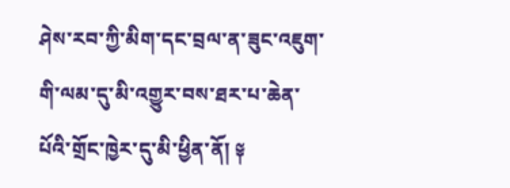ཤེས་རབ་ཀྱི་མིག་དང་བྲལ་ན་ཟུང་འཇུག་གི་ལམ་དུ་མི་འགྱུར་བས་ཐར་པ་ཆེན་པོའི་གྲོང་ཁྱེར་དུ་མི་ཕྱིན་ནོ། ༈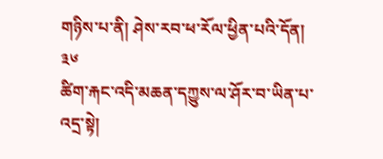གཉིས་པ་ནི། ཤེས་རབ་ཕ་རོལ་ཕྱིན་པའི་དོན།
༣༦
ཚིག་རྐང་འདི་མཆན་དཀྱུས་ལ་ཤོར་བ་ཡིན་པ་འདྲ་སྟེ།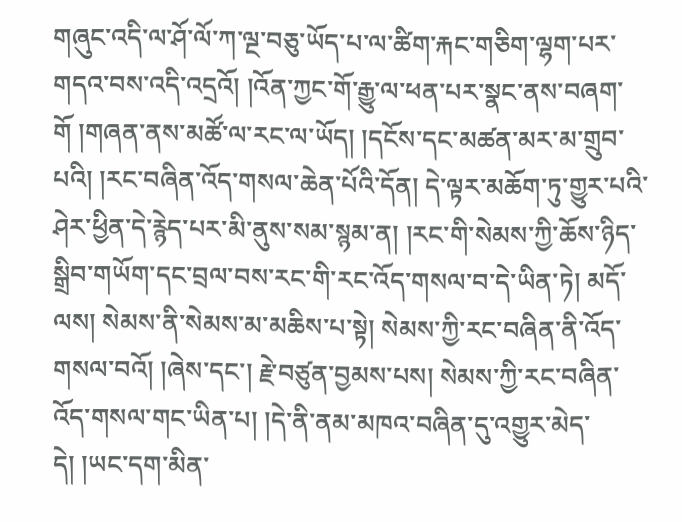གཞུང་འདི་ལ་ཤོ་ལོ་ཀ་ལྔ་བཅུ་ཡོད་པ་ལ་ཚིག་རྐང་གཅིག་ལྷག་པར་གདའ་བས་འདི་འདྲའོ། །འོན་ཀྱང་གོ་རྒྱུ་ལ་ཕན་པར་སྣང་ནས་བཞག་གོ །གཞན་ནས་མཚོ་ལ་རང་ལ་ཡོད། །དངོས་དང་མཚན་མར་མ་གྲུབ་པའི། །རང་བཞིན་འོད་གསལ་ཆེན་པོའི་དོན། དེ་ལྟར་མཆོག་ཏུ་གྱུར་པའི་ཤེར་ཕྱིན་དེ་རྙེད་པར་མི་ནུས་སམ་སྙམ་ན། །རང་གི་སེམས་ཀྱི་ཆོས་ཉིད་སྒྲིབ་གཡོག་དང་བྲལ་བས་རང་གི་རང་འོད་གསལ་བ་དེ་ཡིན་ཏེ། མདོ་ལས། སེམས་ནི་སེམས་མ་མཆིས་པ་སྟེ། སེམས་ཀྱི་རང་བཞིན་ནི་འོད་གསལ་བའོ། །ཞེས་དང་། རྗེ་བཙུན་བྱམས་པས། སེམས་ཀྱི་རང་བཞིན་འོད་གསལ་གང་ཡིན་པ། །དེ་ནི་ནམ་མཁའ་བཞིན་དུ་འགྱུར་མེད་དེ། །ཡང་དག་མིན་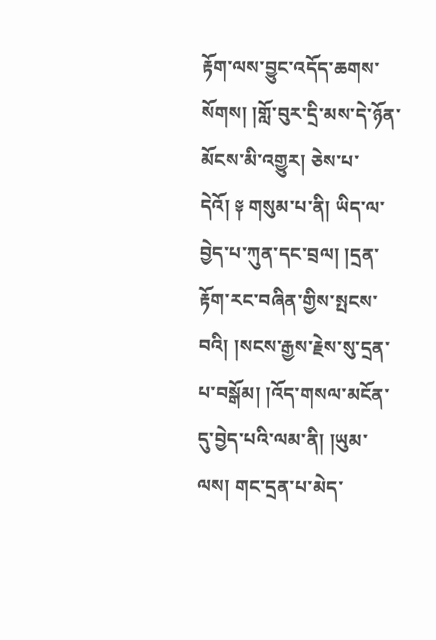རྟོག་ལས་བྱུང་འདོད་ཆགས་སོགས། །གློ་བུར་དྲི་མས་དེ་ཉོན་མོངས་མི་འགྱུར། ཅེས་པ་དེའོ། ༈ གསུམ་པ་ནི། ཡིད་ལ་བྱེད་པ་ཀུན་དང་བྲལ། །དྲན་རྟོག་རང་བཞིན་གྱིས་སྤངས་བའི། །སངས་རྒྱས་རྗེས་སུ་དྲན་པ་བསྒོམ། །འོད་གསལ་མངོན་དུ་བྱེད་པའི་ལམ་ནི། །ཡུམ་ལས། གང་དྲན་པ་མེད་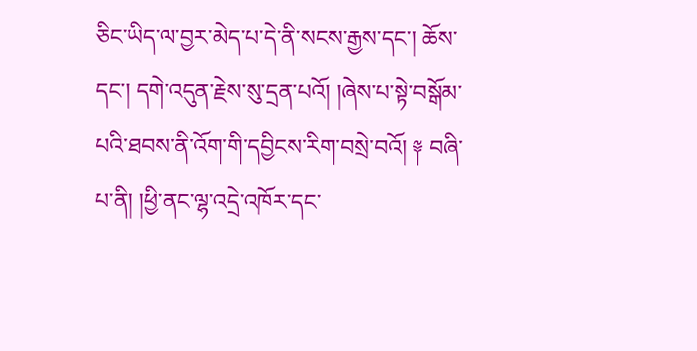ཅིང་ཡིད་ལ་བྱར་མེད་པ་དེ་ནི་སངས་རྒྱས་དང་། ཆོས་དང་། དགེ་འདུན་རྗེས་སུ་དྲན་པའོ། །ཞེས་པ་སྟེ་བསྒོམ་པའི་ཐབས་ནི་འོག་གི་དབྱིངས་རིག་བསྲེ་བའོ། ༈ བཞི་པ་ནི། །ཕྱི་ནང་ལྷ་འདྲེ་འཁོར་དང་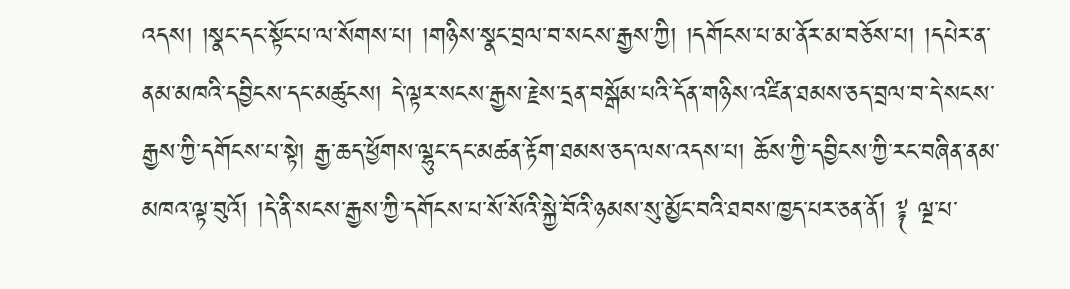འདས། །སྣང་དང་སྟོང་པ་ལ་སོགས་པ། །གཉིས་སྣང་བྲལ་བ་སངས་རྒྱས་ཀྱི། །དགོངས་པ་མ་ནོར་མ་བཅོས་པ། །དཔེར་ན་ནམ་མཁའི་དབྱིངས་དང་མཚུངས། དེ་ལྟར་སངས་རྒྱས་རྗེས་དྲན་བསྒོམ་པའི་དོན་གཉིས་འཛིན་ཐམས་ཅད་བྲལ་བ་དེ་སངས་རྒྱས་ཀྱི་དགོངས་པ་སྟེ། རྒྱ་ཆད་ཕྱོགས་ལྷུང་དང་མཚན་རྟོག་ཐམས་ཅད་ལས་འདས་པ། ཆོས་ཀྱི་དབྱིངས་ཀྱི་རང་བཞིན་ནམ་མཁའ་ལྟ་བུའོ། །དེ་ནི་སངས་རྒྱས་ཀྱི་དགོངས་པ་སོ་སོའི་སྐྱེ་བོའི་ཉམས་སུ་མྱོང་བའི་ཐབས་ཁྱད་པར་ཅན་ནོ། ༈ ལྔ་པ་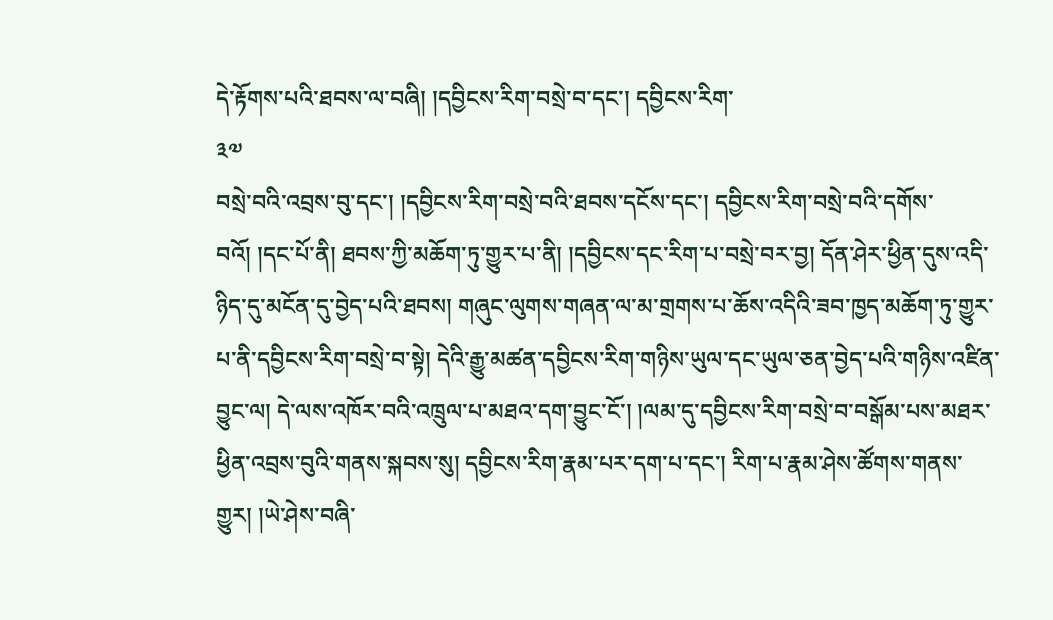དེ་རྟོགས་པའི་ཐབས་ལ་བཞི། །དབྱིངས་རིག་བསྲེ་བ་དང་། དབྱིངས་རིག་
༣༧
བསྲེ་བའི་འབྲས་བུ་དང་། །དབྱིངས་རིག་བསྲེ་བའི་ཐབས་དངོས་དང་། དབྱིངས་རིག་བསྲེ་བའི་དགོས་བའོ། །དང་པོ་ནི། ཐབས་ཀྱི་མཆོག་ཏུ་གྱུར་པ་ནི། །དབྱིངས་དང་རིག་པ་བསྲེ་བར་བྱ། དོན་ཤེར་ཕྱིན་དུས་འདི་ཉིད་དུ་མངོན་དུ་བྱེད་པའི་ཐབས། གཞུང་ལུགས་གཞན་ལ་མ་གྲགས་པ་ཆོས་འདིའི་ཟབ་ཁྱད་མཆོག་ཏུ་གྱུར་པ་ནི་དབྱིངས་རིག་བསྲེ་བ་སྟེ། དེའི་རྒྱུ་མཚན་དབྱིངས་རིག་གཉིས་ཡུལ་དང་ཡུལ་ཅན་བྱེད་པའི་གཉིས་འཛིན་བྱུང་ལ། དེ་ལས་འཁོར་བའི་འཁྲུལ་པ་མཐའ་དག་བྱུང་ངོ་། །ལམ་དུ་དབྱིངས་རིག་བསྲེ་བ་བསྒོམ་པས་མཐར་ཕྱིན་འབྲས་བུའི་གནས་སྐབས་སུ། དབྱིངས་རིག་རྣམ་པར་དག་པ་དང་། རིག་པ་རྣམ་ཤེས་ཚོགས་གནས་གྱུར། །ཡེ་ཤེས་བཞི་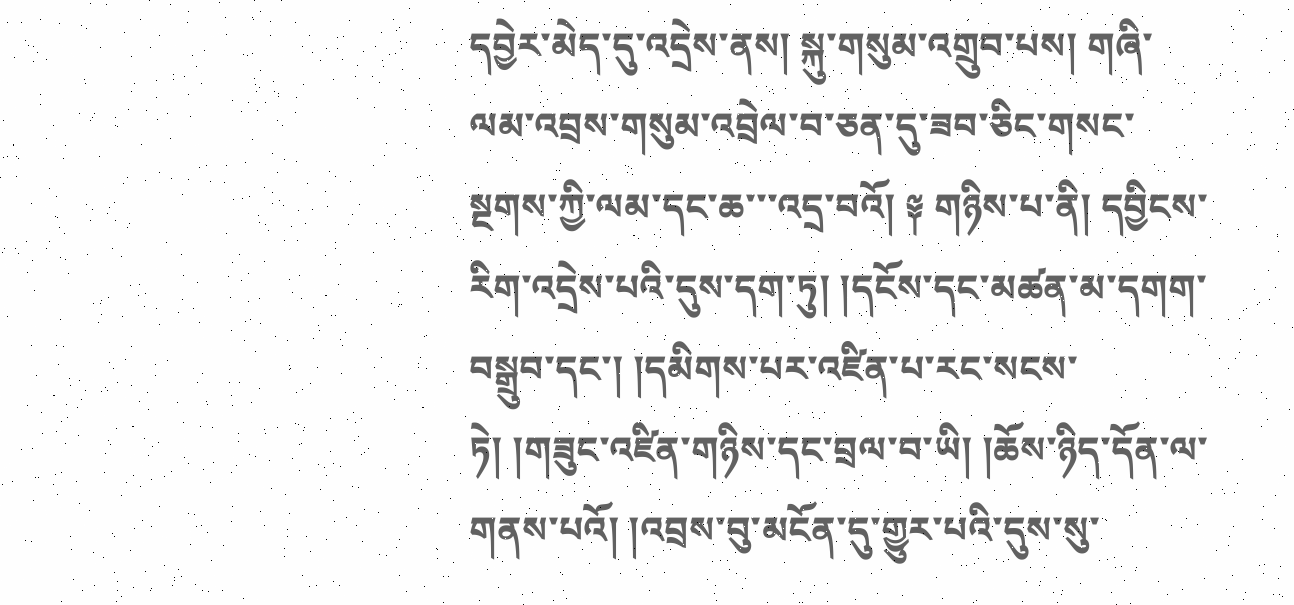དབྱེར་མེད་དུ་འདྲེས་ནས། སྐུ་གསུམ་འགྲུབ་པས། གཞི་ལམ་འབྲས་གསུམ་འབྲེལ་བ་ཅན་དུ་ཟབ་ཅིང་གསང་སྔགས་ཀྱི་ལམ་དང་ཆ་་་འདྲ་བའོ། ༈ གཉིས་པ་ནི། དབྱིངས་རིག་འདྲེས་པའི་དུས་དག་ཏུ། །དངོས་དང་མཚན་མ་དགག་བསྒྲུབ་དང་། །དམིགས་པར་འཛིན་པ་རང་སངས་ཏེ། །གཟུང་འཛིན་གཉིས་དང་བྲལ་བ་ཡི། །ཆོས་ཉིད་དོན་ལ་གནས་པའོ། །འབྲས་བུ་མངོན་དུ་གྱུར་པའི་དུས་སུ་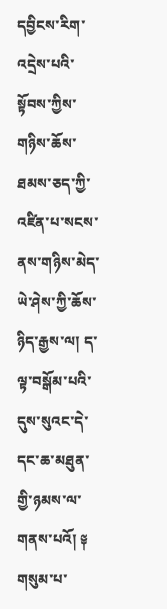དབྱིངས་རིག་འདྲེས་པའི་སྟོབས་ཀྱིས་གཉིས་ཆོས་ཐམས་ཅད་ཀྱི་འཛིན་པ་སངས་ནས་གཉིས་མེད་ཡེ་ཤེས་ཀྱི་ཆོས་ཉིད་རྒྱས་ལ། ད་ལྟ་བསྒོམ་པའི་དུས་སུའང་དེ་དང་ཆ་མཐུན་གྱི་ཉམས་ལ་གནས་པའོ། ༈ གསུམ་པ་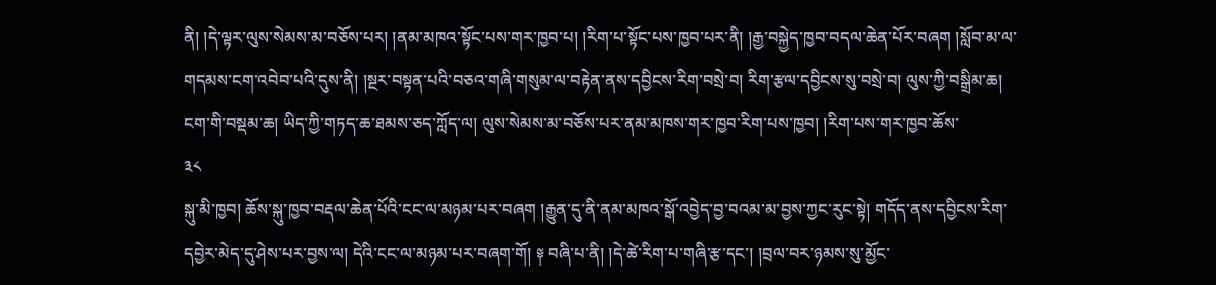ནི། །དེ་ལྟར་ལུས་སེམས་མ་བཅོས་པར། །ནམ་མཁའ་སྟོང་པས་གར་ཁྱབ་པ། །རིག་པ་སྟོང་པས་ཁྱབ་པར་ནི། །རྒྱ་བསྐྱེད་ཁྱབ་བདལ་ཆེན་པོར་བཞག །སློབ་མ་ལ་གདམས་ངག་འབེབ་པའི་དུས་ནི། །སྔར་བསྟན་པའི་བཅའ་གཞི་གསུམ་ལ་བརྟེན་ནས་དབྱིངས་རིག་བསྲེ་བ། རིག་རྩལ་དབྱིངས་སུ་བསྲེ་བ། ལུས་ཀྱི་བསྒྲིམ་ཆ། ངག་གི་བསྡམ་ཆ། ཡིད་ཀྱི་གཏད་ཆ་ཐམས་ཅད་ཀློད་ལ། ལུས་སེམས་མ་བཅོས་པར་ནམ་མཁས་གར་ཁྱབ་རིག་པས་ཁྱབ། །རིག་པས་གར་ཁྱབ་ཆོས་
༣༨
སྐུ་མི་ཁྱབ། ཆོས་སྐུ་ཁྱབ་བརྡལ་ཆེན་པོའི་ངང་ལ་མཉམ་པར་བཞག །རྒྱུན་དུ་ནི་ནམ་མཁའ་སྒོ་འབྱེད་བྱ་བའམ་མ་བྱས་ཀྱང་རུང་སྟེ། གདོད་ནས་དབྱིངས་རིག་དབྱེར་མེད་དུ་ཤེས་པར་བྱས་ལ། དེའི་ངང་ལ་མཉམ་པར་བཞག་གོ། ༈ བཞི་པ་ནི། །དེ་ཚེ་རིག་པ་གཞི་རྩ་དང་། །བྲལ་བར་ཉམས་སུ་མྱོང་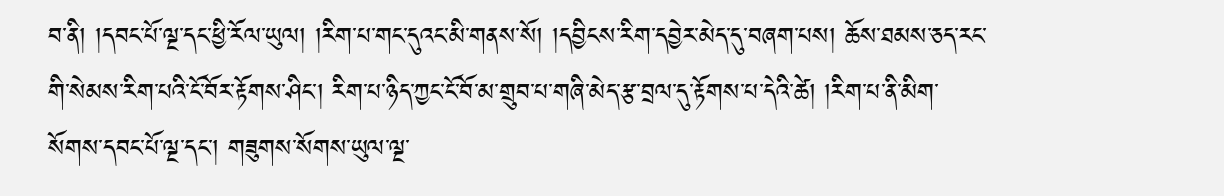བ་ནི། །དབང་པོ་ལྔ་དང་ཕྱི་རོལ་ཡུལ། །རིག་པ་གང་དུའང་མི་གནས་སོ། །དབྱིངས་རིག་དབྱེར་མེད་དུ་བཞག་པས། ཆོས་ཐམས་ཅད་རང་གི་སེམས་རིག་པའི་ངོ་བོར་རྟོགས་ཤིང་། རིག་པ་ཉིད་ཀྱང་ངོ་བོ་མ་གྲུབ་པ་གཞི་མེད་རྩ་བྲལ་དུ་རྟོགས་པ་དེའི་ཚེ། །རིག་པ་ནི་མིག་སོགས་དབང་པོ་ལྔ་དང་། གཟུགས་སོགས་ཡུལ་ལྔ་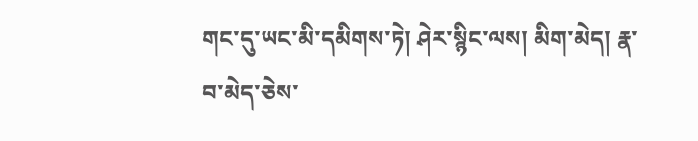གང་དུ་ཡང་མི་དམིགས་ཏེ། ཤེར་སྙིང་ལས། མིག་མེད། རྣ་བ་མེད་ཅེས་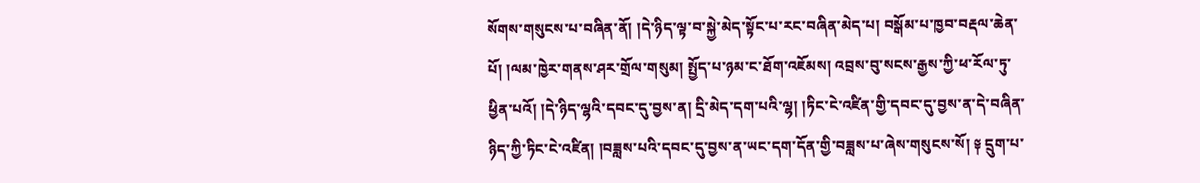སོགས་གསུངས་པ་བཞིན་ནོ། །དེ་ཉིད་ལྟ་བ་སྐྱེ་མེད་སྟོང་པ་རང་བཞིན་མེད་པ། བསྒོམ་པ་ཁྱབ་བརྡལ་ཆེན་པོ། །ལམ་ཁྱེར་གནས་ཤར་གྲོལ་གསུམ། སྤྱོད་པ་ཉམ་ང་ཐོག་འཇོམས། འབྲས་བུ་སངས་རྒྱས་ཀྱི་ཕ་རོལ་ཏུ་ཕྱིན་པའོ། །དེ་ཉིད་ལྷའི་དབང་དུ་བྱས་ན། དྲི་མེད་དག་པའི་ལྷ། །ཏིང་ངེ་འཛིན་གྱི་དབང་དུ་བྱས་ན་དེ་བཞིན་ཉིད་ཀྱི་ཏིང་ངེ་འཛིན། །བཟླས་པའི་དབང་དུ་བྱས་ན་ཡང་དག་དོན་གྱི་བཟླས་པ་ཞེས་གསུངས་སོ། ༈ དྲུག་པ་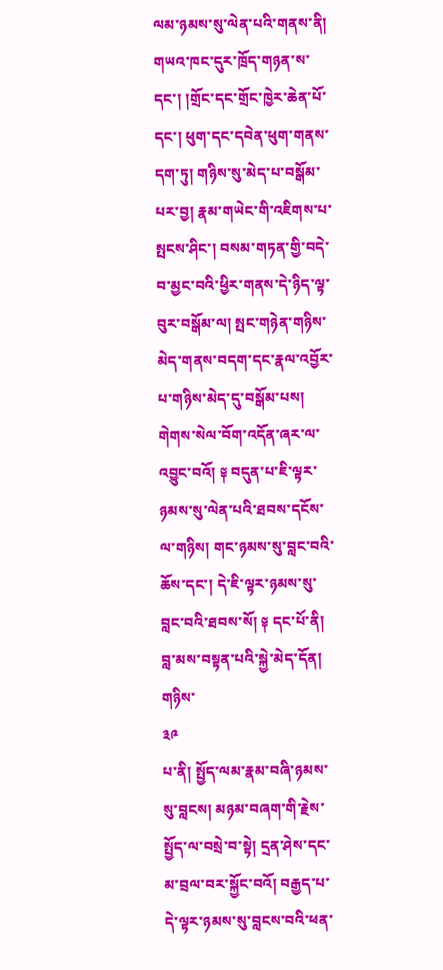ལམ་ཉམས་སུ་ལེན་པའི་གནས་ནི། གཡའ་ཁང་དུར་ཁྲོད་གཉན་ས་དང་། །གྲོང་དང་གྲོང་ཁྱེར་ཆེན་པོ་དང་། ཕུག་དང་དབེན་ཕུག་གནས་དག་ཏུ། གཉིས་སུ་མེད་པ་བསྒོམ་པར་བྱ། རྣམ་གཡེང་གི་འཇིགས་པ་སྤངས་ཤིང་། བསམ་གཏན་གྱི་བདེ་བ་མྱང་བའི་ཕྱིར་གནས་དེ་ཉིད་ལྟ་བུར་བསྒོམ་ལ། སྤང་གཉེན་གཉིས་མེད་གནས་བདག་དང་རྣལ་འབྱོར་པ་གཉིས་མེད་དུ་བསྒོམ་པས། གེགས་སེལ་བོག་འདོན་ཞར་ལ་འབྱུང་བའོ། ༈ བདུན་པ་ཇི་ལྟར་ཉམས་སུ་ལེན་པའི་ཐབས་དངོས་ལ་གཉིས། གང་ཉམས་སུ་བླང་བའི་ཆོས་དང་། དེ་ཇི་ལྟར་ཉམས་སུ་བླང་བའི་ཐབས་སོ། ༈ དང་པོ་ནི། བླ་མས་བསྟན་པའི་སྐྱེ་མེད་དོན། གཉིས་
༣༩
པ་ནི། སྤྱོད་ལམ་རྣམ་བཞི་ཉམས་སུ་བླངས། མཉམ་བཞག་གི་རྗེས་སྤྱོད་ལ་བསྲེ་བ་སྟེ། དྲན་ཤེས་དང་མ་བྲལ་བར་སྐྱོང་བའོ། བརྒྱད་པ་དེ་ལྟར་ཉམས་སུ་བླངས་བའི་ཕན་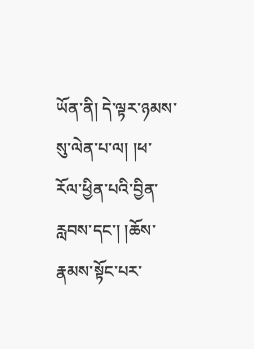ཡོན་ནི། དེ་ལྟར་ཉམས་སུ་ལེན་པ་ལ། །ཕ་རོལ་ཕྱིན་པའི་བྱིན་རླབས་དང་། །ཆོས་རྣམས་སྟོང་པར་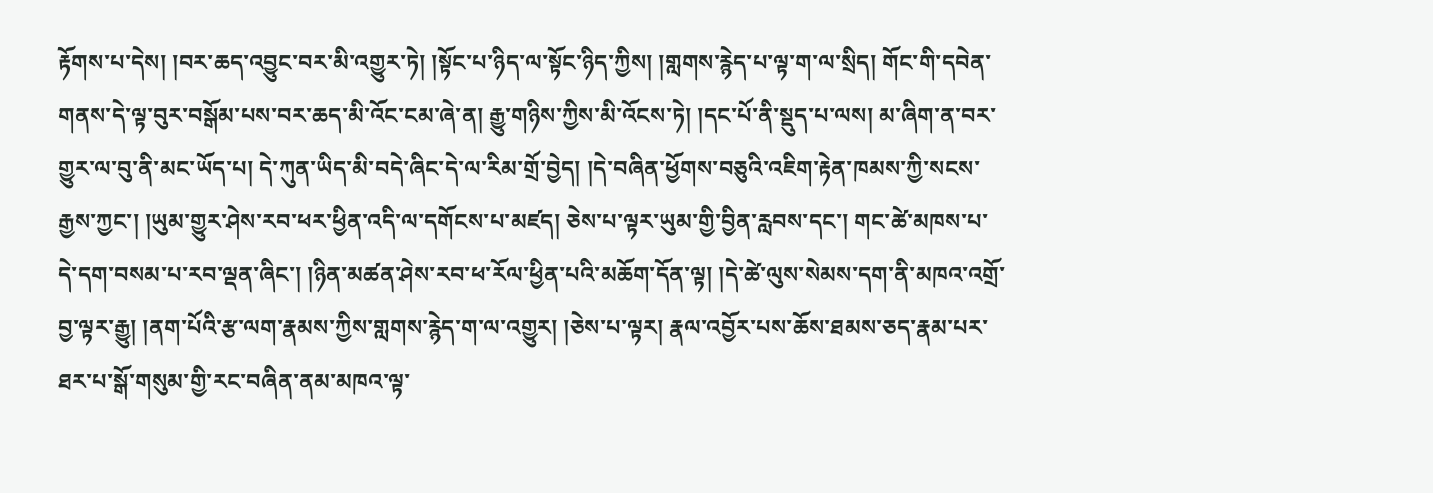རྟོགས་པ་དེས། །བར་ཆད་འབྱུང་བར་མི་འགྱུར་ཏེ། །སྟོང་པ་ཉིད་ལ་སྟོང་ཉིད་ཀྱིས། །གླགས་རྙེད་པ་ལྟ་ག་ལ་སྲིད། གོང་གི་དབེན་གནས་དེ་ལྟ་བུར་བསྒོམ་པས་བར་ཆད་མི་འོང་ངམ་ཞེ་ན། རྒྱུ་གཉིས་ཀྱིས་མི་འོངས་ཏེ། །དང་པོ་ནི་སྡུད་པ་ལས། མ་ཞིག་ན་བར་གྱུར་ལ་བུ་ནི་མང་ཡོད་པ། དེ་ཀུན་ཡིད་མི་བདེ་ཞིང་དེ་ལ་རིམ་གྲོ་བྱེད། །དེ་བཞིན་ཕྱོགས་བཅུའི་འཇིག་རྟེན་ཁམས་ཀྱི་སངས་རྒྱས་ཀྱང་། །ཡུམ་གྱུར་ཤེས་རབ་ཕར་ཕྱིན་འདི་ལ་དགོངས་པ་མཛད། ཅེས་པ་ལྟར་ཡུམ་གྱི་བྱིན་རླབས་དང་། གང་ཚེ་མཁས་པ་དེ་དག་བསམ་པ་རབ་ལྡན་ཞིང་། །ཉིན་མཚན་ཤེས་རབ་ཕ་རོལ་ཕྱིན་པའི་མཆོག་དོན་ལྟ། །དེ་ཚེ་ལུས་སེམས་དག་ནི་མཁའ་འགྲོ་བྱ་ལྟར་རྒྱུ། །ནག་པོའི་རྩ་ལག་རྣམས་ཀྱིས་གླགས་རྙེད་ག་ལ་འགྱུར། །ཅེས་པ་ལྟར། རྣལ་འབྱོར་པས་ཆོས་ཐམས་ཅད་རྣམ་པར་ཐར་པ་སྒོ་གསུམ་གྱི་རང་བཞིན་ནམ་མཁའ་ལྟ་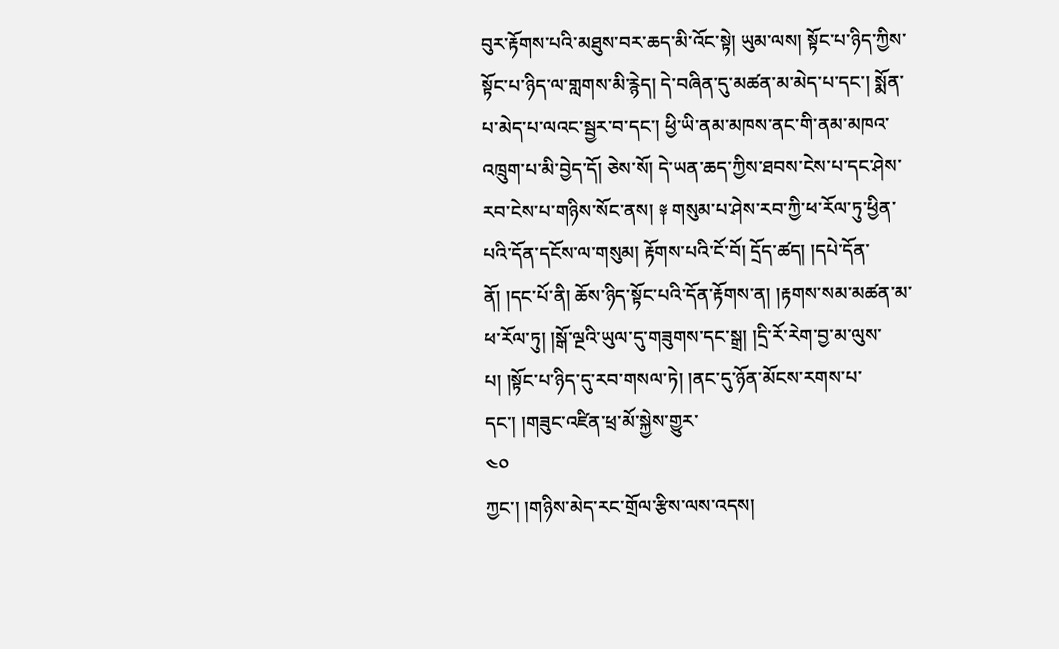བུར་རྟོགས་པའི་མཐུས་བར་ཆད་མི་འོང་སྟེ། ཡུམ་ལས། སྟོང་པ་ཉིད་ཀྱིས་སྟོང་པ་ཉིད་ལ་གླགས་མི་རྙེད། དེ་བཞིན་དུ་མཚན་མ་མེད་པ་དང་། སྨོན་པ་མེད་པ་ལའང་སྦྱར་བ་དང་། ཕྱི་ཡི་ནམ་མཁས་ནང་གི་ནམ་མཁའ་འཁྲུག་པ་མི་བྱེད་དོ། ཅེས་སོ། དེ་ཡན་ཆད་ཀྱིས་ཐབས་ངེས་པ་དང་ཤེས་རབ་ངེས་པ་གཉིས་སོང་ནས། ༈ གསུམ་པ་ཤེས་རབ་ཀྱི་ཕ་རོལ་ཏུ་ཕྱིན་པའི་དོན་དངོས་ལ་གསུམ། རྟོགས་པའི་ངོ་བོ། དྲོད་ཚད། །དཔེ་དོན་ནོ། །དང་པོ་ནི། ཆོས་ཉིད་སྟོང་པའི་དོན་རྟོགས་ན། །རྟགས་སམ་མཚན་མ་ཕ་རོལ་ཏུ། །སྒོ་ལྔའི་ཡུལ་དུ་གཟུགས་དང་སྒྲ། །དྲི་རོ་རེག་བྱ་མ་ལུས་པ། །སྟོང་པ་ཉིད་དུ་རབ་གསལ་ཏེ། །ནང་དུ་ཉོན་མོངས་རགས་པ་དང་། །གཟུང་འཛིན་ཕྲ་མོ་སྐྱེས་གྱུར་
༤༠
ཀྱང་། །གཉིས་མེད་རང་གྲོལ་རྩིས་ལས་འདས།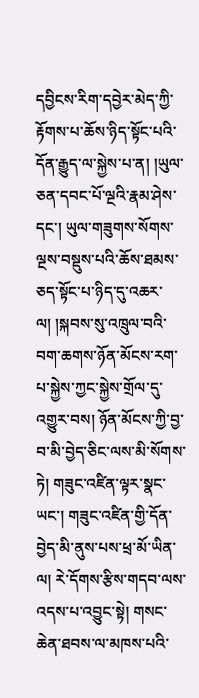དབྱིངས་རིག་དབྱེར་མེད་ཀྱི་རྟོགས་པ་ཆོས་ཉིད་སྟོང་པའི་དོན་རྒྱུད་ལ་སྐྱེས་པ་ན། །ཡུལ་ཅན་དབང་པོ་ལྔའི་རྣམ་ཤེས་དང་། ཡུལ་གཟུགས་སོགས་ལྔས་བསྡུས་པའི་ཆོས་ཐམས་ཅད་སྟོང་པ་ཉིད་དུ་འཆར་ལ། །སྐབས་སུ་འཁྲུལ་བའི་བག་ཆགས་ཉོན་མོངས་རག་པ་སྐྱེས་ཀྱང་སྐྱེས་གྲོལ་དུ་འགྱུར་བས། ཉོན་མོངས་ཀྱི་བྱ་བ་མི་བྱེད་ཅིང་ལས་མི་སོགས་ཏེ། གཟུང་འཛིན་ལྟར་སྣང་ཡང་། གཟུང་འཛིན་གྱི་དོན་བྱེད་མི་ནུས་པས་ཕྲ་མོ་ཡིན་ལ། རེ་དོགས་རྩིས་གདབ་ལས་འདས་པ་འབྱུང་སྟེ། གསང་ཆེན་ཐབས་ལ་མཁས་པའི་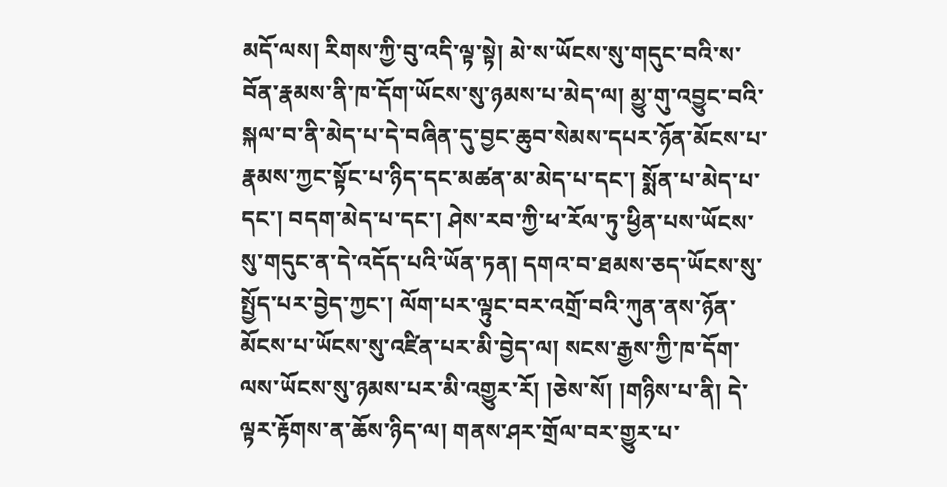མདོ་ལས། རིགས་ཀྱི་བུ་འདི་ལྟ་སྟེ། མེ་ས་ཡོངས་སུ་གདུང་བའི་ས་བོན་རྣམས་ནི་ཁ་དོག་ཡོངས་སུ་ཉམས་པ་མེད་ལ། མྱུ་གུ་འབྱུང་བའི་སྐལ་བ་ནི་མེད་པ་དེ་བཞིན་དུ་བྱང་ཆུབ་སེམས་དཔར་ཉོན་མོངས་པ་རྣམས་ཀྱང་སྟོང་པ་ཉིད་དང་མཚན་མ་མེད་པ་དང་། སྨོན་པ་མེད་པ་དང་། བདག་མེད་པ་དང་། ཤེས་རབ་ཀྱི་ཕ་རོལ་ཏུ་ཕྱིན་པས་ཡོངས་སུ་གདུང་ན་དེ་འདོད་པའི་ཡོན་ཏན། དགའ་བ་ཐམས་ཅད་ཡོངས་སུ་སྤྱོད་པར་བྱེད་ཀྱང་། ལོག་པར་ལྟུང་བར་འགྲོ་བའི་ཀུན་ནས་ཉོན་མོངས་པ་ཡོངས་སུ་འཛིན་པར་མི་བྱེད་ལ། སངས་རྒྱས་ཀྱི་ཁ་དོག་ལས་ཡོངས་སུ་ཉམས་པར་མི་འགྱུར་རོ། །ཅེས་སོ། །གཉིས་པ་ནི། དེ་ལྟར་རྟོགས་ན་ཆོས་ཉིད་ལ། གནས་ཤར་གྲོལ་བར་གྱུར་པ་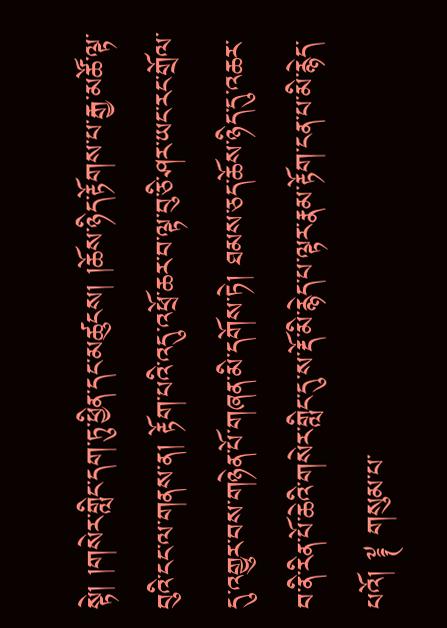སྟེ། །གསེར་གླིང་དག་ཏུ་ཕྱིན་དང་མཚུངས། །ཆོས་ཉིད་རྟོགས་པ་རྒྱ་མཚོ་ལྟ་བུའི་ངང་ལ་གནས་ན། རྟོག་པའི་འདུ་འཕྲོ་ཆར་བ་ལྟ་བུ་ཅི་ཤར་ཡང་རང་གྲོལ་དུ་འགྱུར་བས་གཉེན་པོ་གཞན་མི་དགོས་ཏེ། ཐམས་ཅད་ཆོས་ཉིད་དུ་འཆར་བ་ནི་རིན་པོ་ཆེའི་གསེར་གླིང་དུ་ས་རྡོ་མི་རྙེད་པ་ལྟར་རྣམ་རྟོག་ངན་པ་མི་རྙེད་པའོ། ༈ གསུམ་པ་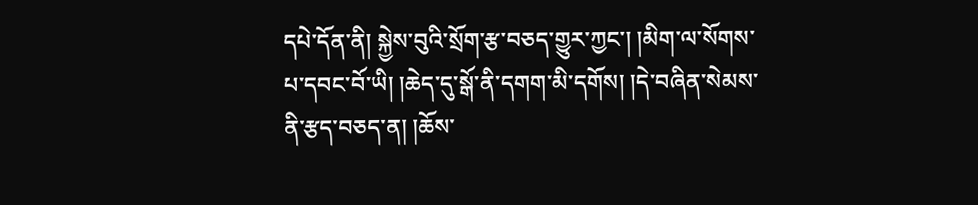དཔེ་དོན་ནི། སྐྱེས་བུའི་སྲོག་རྩ་བཅད་གྱུར་ཀྱང་། །མིག་ལ་སོགས་པ་དབང་བོ་ཡི། །ཆེད་དུ་སྒོ་ནི་དགག་མི་དགོས། །དེ་བཞིན་སེམས་ནི་རྩད་བཅད་ན། །ཆོས་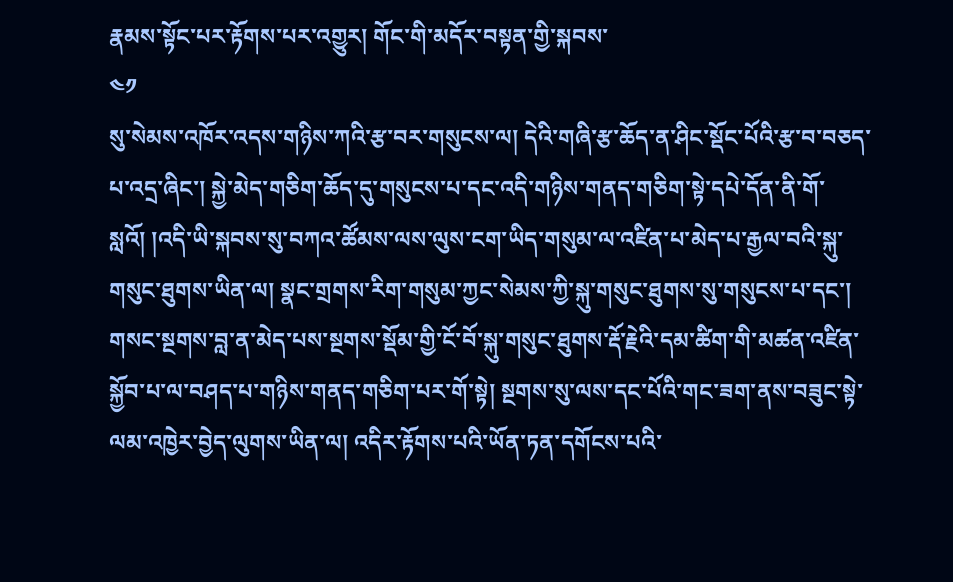རྣམས་སྟོང་པར་རྟོགས་པར་འགྱུར། གོང་གི་མདོར་བསྟན་གྱི་སྐབས་
༤༡
སུ་སེམས་འཁོར་འདས་གཉིས་ཀའི་རྩ་བར་གསུངས་ལ། དེའི་གཞི་རྩ་ཆོད་ན་ཤིང་སྡོང་པོའི་རྩ་བ་བཅད་པ་འདྲ་ཞིང་། སྐྱེ་མེད་གཅིག་ཆོད་དུ་གསུངས་པ་དང་འདི་གཉིས་གནད་གཅིག་སྟེ་དཔེ་དོན་ནི་གོ་སླའོ། །འདི་ཡི་སྐབས་སུ་བཀའ་ཚོམས་ལས་ལུས་ངག་ཡིད་གསུམ་ལ་འཛིན་པ་མེད་པ་རྒྱལ་བའི་སྐུ་གསུང་ཐུགས་ཡིན་ལ། སྣང་གྲགས་རིག་གསུམ་ཀྱང་སེམས་ཀྱི་སྐུ་གསུང་ཐུགས་སུ་གསུངས་པ་དང་། གསང་སྔགས་བླ་ན་མེད་པས་སྔགས་སྡོམ་གྱི་ངོ་བོ་སྐུ་གསུང་ཐུགས་རྡོ་རྗེའི་དམ་ཚིག་གི་མཚན་འཛིན་སྐྱོབ་པ་ལ་བཤད་པ་གཉིས་གནད་གཅིག་པར་གོ་སྟེ། སྔགས་སུ་ལས་དང་པོའི་གང་ཟག་ནས་བཟུང་སྟེ་ལམ་འཁྱེར་བྱེད་ལུགས་ཡིན་ལ། འདིར་རྟོགས་པའི་ཡོན་ཏན་དགོངས་པའི་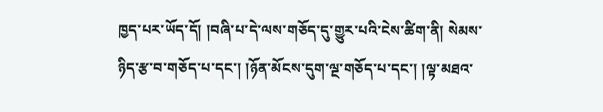ཁྱད་པར་ཡོད་དོ། །བཞི་པ་དེ་ལས་གཅོད་དུ་གྱུར་པའི་ངེས་ཚིག་ནི། སེམས་ཉིད་རྩ་བ་གཅོད་པ་དང་། །ཉོན་མོངས་དུག་ལྔ་གཅོད་པ་དང་། །ལྟ་མཐའ་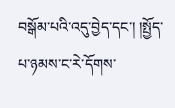བསྒོམ་པའི་འདུ་བྱེད་དང་། །སྤྱོད་པ་ཉམས་ང་རེ་དོགས་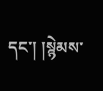དང་། །སྙེམས་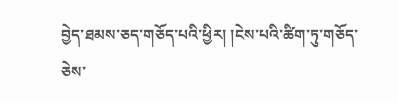བྱེད་ཐམས་ཅད་གཅོད་པའི་ཕྱིར། །ངེས་པའི་ཚིག་ཏུ་གཅོད་ཅེས་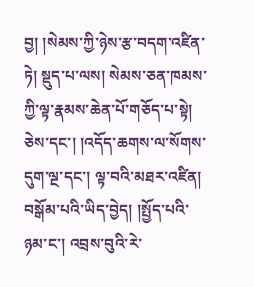བྱ། །སེམས་ཀྱི་ཉེས་རྩ་བདག་འཛིན་ཏེ། སྡུད་པ་ལས། སེམས་ཅན་ཁམས་ཀྱི་ལྟ་རྣམས་ཆེན་པོ་གཅོད་པ་སྟེ། ཅེས་དང་། །འདོད་ཆགས་ལ་སོགས་དུག་ལྔ་དང་། ལྟ་བའི་མཐར་འཛིན། བསྒོམ་པའི་ཡིད་བྱེད། །སྤྱོད་པའི་ཉམ་ང་། འབྲས་བུའི་རེ་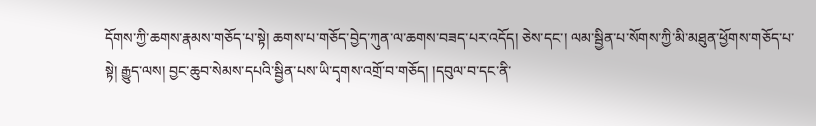དོགས་ཀྱི་ཆགས་རྣམས་གཅོད་པ་སྟེ། ཆགས་པ་གཅོད་བྱེད་ཀུན་ལ་ཆགས་བཟད་པར་འདོད། ཅེས་དང་། ལམ་སྦྱིན་པ་སོགས་ཀྱི་མི་མཐུན་ཕྱོགས་གཅོད་པ་སྟེ། རྒྱུད་ལས། བྱང་ཆུབ་སེམས་དཔའི་སྦྱིན་པས་ཡི་དྭགས་འགྲོ་བ་གཅོད། །དབུལ་བ་དང་ནི་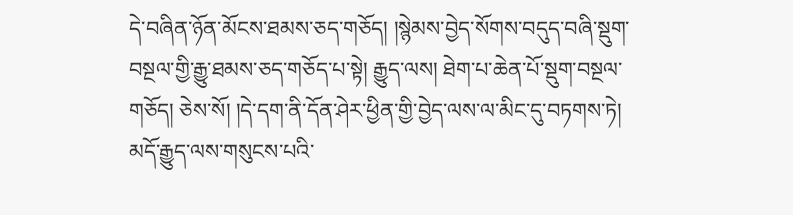དེ་བཞིན་ཉོན་མོངས་ཐམས་ཅད་གཅོད། །སྙེམས་བྱེད་སོགས་བདུད་བཞི་སྡུག་བསྔལ་གྱི་རྒྱུ་ཐམས་ཅད་གཅོད་པ་སྟེ། རྒྱུད་ལས། ཐེག་པ་ཆེན་པོ་སྡུག་བསྔལ་གཅོད། ཅེས་སོ། །དེ་དག་ནི་དོན་ཤེར་ཕྱིན་གྱི་བྱེད་ལས་ལ་མིང་དུ་བཏགས་ཏེ། མདོ་རྒྱུད་ལས་གསུངས་པའི་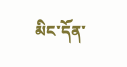མིང་དོན་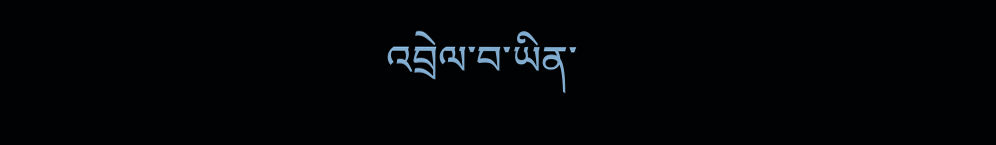འབྲེལ་བ་ཡིན་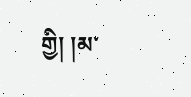གྱི། །མ་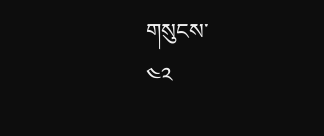གསུངས་
༤༢